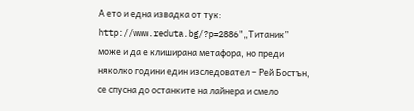А ето и една извадка от тук:
http://www.reduta.bg/?p=2886"„Титаник” може и да е клиширана метафора, но преди няколко години един изследовател – Рей Бостън, се спусна до останките на лайнера и смело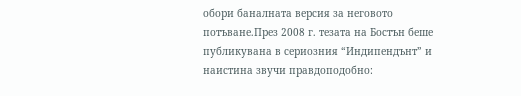обори баналната версия за неговото потъване.През 2008 г. тезата на Бостън беше публикувана в сериозния “Индипендънт” и наистина звучи правдоподобно: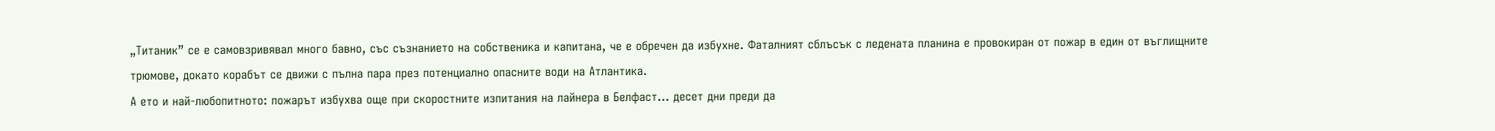„Титаник” се е самовзривявал много бавно, със съзнанието на собственика и капитана, че е обречен да избухне. Фаталният сблъсък с ледената планина е провокиран от пожар в един от въглищните трюмове, докато корабът се движи с пълна пара през потенциално опасните води на Атлантика.
А ето и най-любопитното: пожарът избухва още при скоростните изпитания на лайнера в Белфаст… десет дни преди да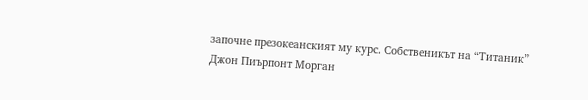започне презокеанският му курс. Собственикът на “Титаник” Джон Пиърпонт Морган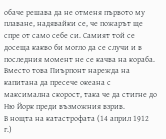обаче решава да не отменя първото му плаване, надявайки се, че пожарът ще спре от само себе си. Самият той се досеща какво би могло да се случи и в последния момент не се качва на кораба. Вместо това Пиърпонт нарежда на капитана да пресече океана с максимална скорост, така че да стигне до Ню Йорк преди възможния взрив.
В нощта на катастрофата (14 април 1912 г.)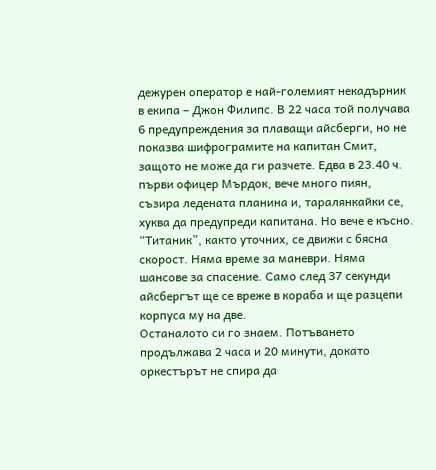дежурен оператор е най-големият некадърник в екипа – Джон Филипс. В 22 часа той получава 6 предупреждения за плаващи айсберги, но не показва шифрограмите на капитан Смит, защото не може да ги разчете. Едва в 23.40 ч. първи офицер Мърдок, вече много пиян, съзира ледената планина и, таралянкайки се, хуква да предупреди капитана. Но вече е късно. “Титаник”, както уточних, се движи с бясна скорост. Няма време за маневри. Няма шансове за спасение. Само след 37 секунди айсбергът ще се вреже в кораба и ще разцепи корпуса му на две.
Останалото си го знаем. Потъването продължава 2 часа и 20 минути, докато оркестърът не спира да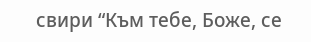свири “Към тебе, Боже, се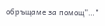обръщаме за помощ”…"